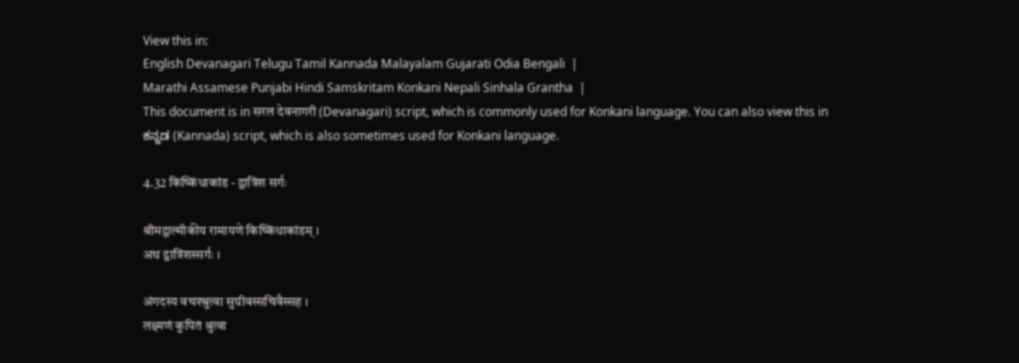View this in:
English Devanagari Telugu Tamil Kannada Malayalam Gujarati Odia Bengali  |
Marathi Assamese Punjabi Hindi Samskritam Konkani Nepali Sinhala Grantha  |
This document is in सरल देवनागरी (Devanagari) script, which is commonly used for Konkani language. You can also view this in ಕನ್ನಡ (Kannada) script, which is also sometimes used for Konkani language.

4.32 किष्किंधाकांड - द्वात्रिंश सर्गः

श्रीमद्वाल्मीकीय रामायणे किष्किंधाकांडम् ।
अथ द्वात्रिंशस्सर्गः ।

अंगदस्य वचश्श्रुत्वा सुग्रीवस्सचिवैस्सह ।
लक्ष्मणं कुपितं श्रुत्वा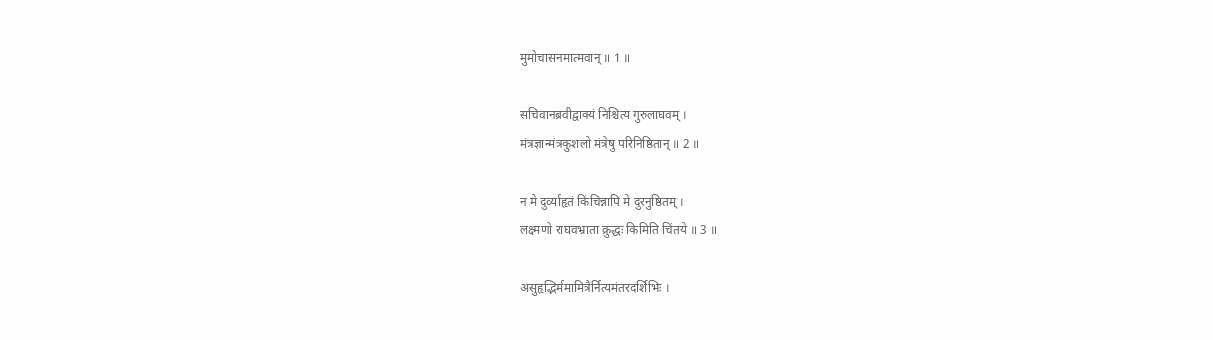मुमोचासनमात्मवान् ॥ 1 ॥

सचिवानब्रवीद्वाक्यं निश्चित्य गुरुलाघवम् ।
मंत्रज्ञान्मंत्रकुशलो मंत्रेषु परिनिष्ठितान् ॥ 2 ॥

न मे दुर्व्याहृतं किंचिन्नापि मे दुरनुष्ठितम् ।
लक्ष्मणो राघवभ्राता क्रुद्धः किमिति चिंतये ॥ 3 ॥

असुहृद्भिर्ममामित्रैर्नित्यमंतरदर्शिभिः ।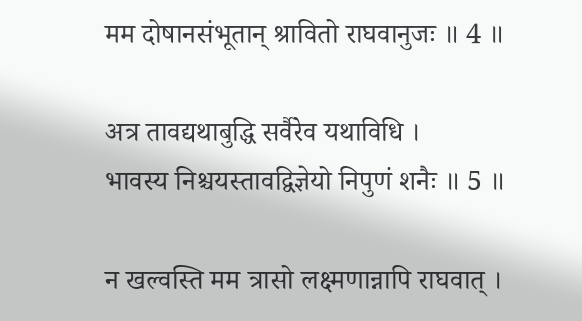मम दोषानसंभूतान् श्रावितो राघवानुजः ॥ 4 ॥

अत्र तावद्यथाबुद्धि सर्वैरेव यथाविधि ।
भावस्य निश्चयस्तावद्विज्ञेयो निपुणं शनैः ॥ 5 ॥

न खल्वस्ति मम त्रासो लक्ष्मणान्नापि राघवात् ।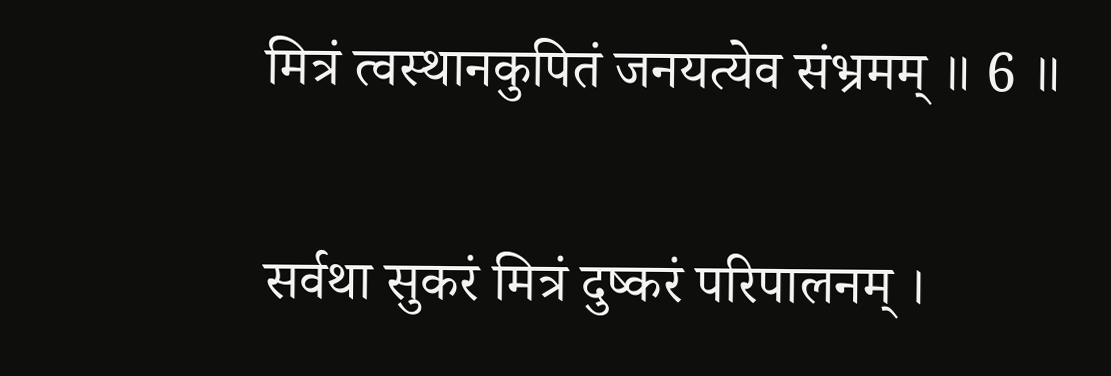मित्रं त्वस्थानकुपितं जनयत्येव संभ्रमम् ॥ 6 ॥

सर्वथा सुकरं मित्रं दुष्करं परिपालनम् ।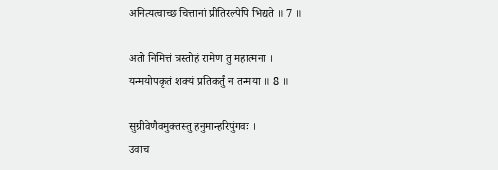अनित्यत्वाच्छ चित्तानां प्रीतिरल्पेपि भिद्यते ॥ 7 ॥

अतो निमित्तं त्रस्तोहं रामेण तु महात्मना ।
यन्मयोपकृतं शक्यं प्रतिकर्तुं न तन्मया ॥ 8 ॥

सुग्रीवेणैवमुक्तस्तु हनुमान्हरिपुंगवः ।
उवाच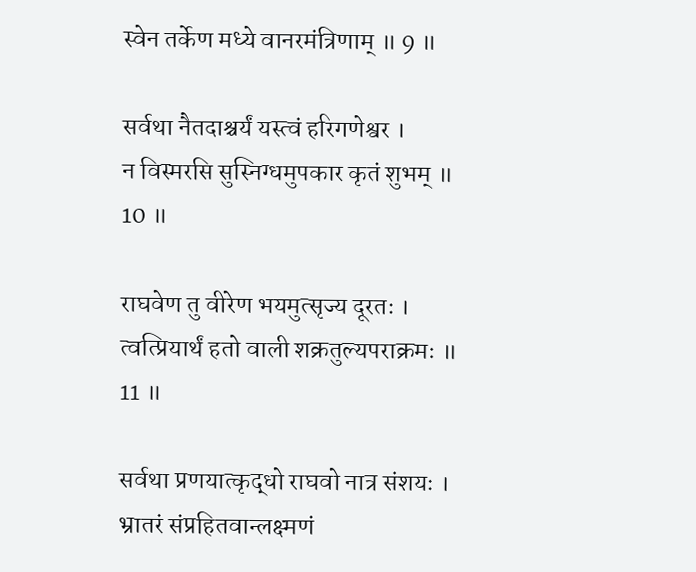स्वेन तर्केण मध्ये वानरमंत्रिणाम् ॥ 9 ॥

सर्वथा नैतदाश्चर्यं यस्त्वं हरिगणेश्वर ।
न विस्मरसि सुस्निग्धमुपकार कृतं शुभम् ॥ 10 ॥

राघवेण तु वीरेण भयमुत्सृज्य दूरतः ।
त्वत्प्रियार्थं हतो वाली शक्रतुल्यपराक्रमः ॥ 11 ॥

सर्वथा प्रणयात्कृद्धो राघवो नात्र संशयः ।
भ्रातरं संप्रहितवान्लक्ष्मणं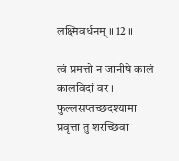लक्ष्मिवर्धनम् ॥ 12 ॥

त्वं प्रमत्तो न जानीषे कालं कालविदां वर ।
फुल्लसप्तच्छदश्यामा प्रवृत्ता तु शरच्छिवा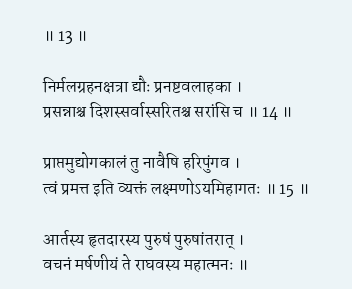॥ 13 ॥

निर्मलग्रहनक्षत्रा द्यौः प्रनष्टवलाहका ।
प्रसन्नाश्च दिशस्सर्वास्सरितश्च सरांसि च ॥ 14 ॥

प्राप्तमुद्योगकालं तु नावैषि हरिपुंगव ।
त्वं प्रमत्त इति व्यक्तं लक्ष्मणोऽयमिहागतः ॥ 15 ॥

आर्तस्य हृतदारस्य पुरुषं पुरुषांतरात् ।
वचनं मर्षणीयं ते राघवस्य महात्मनः ॥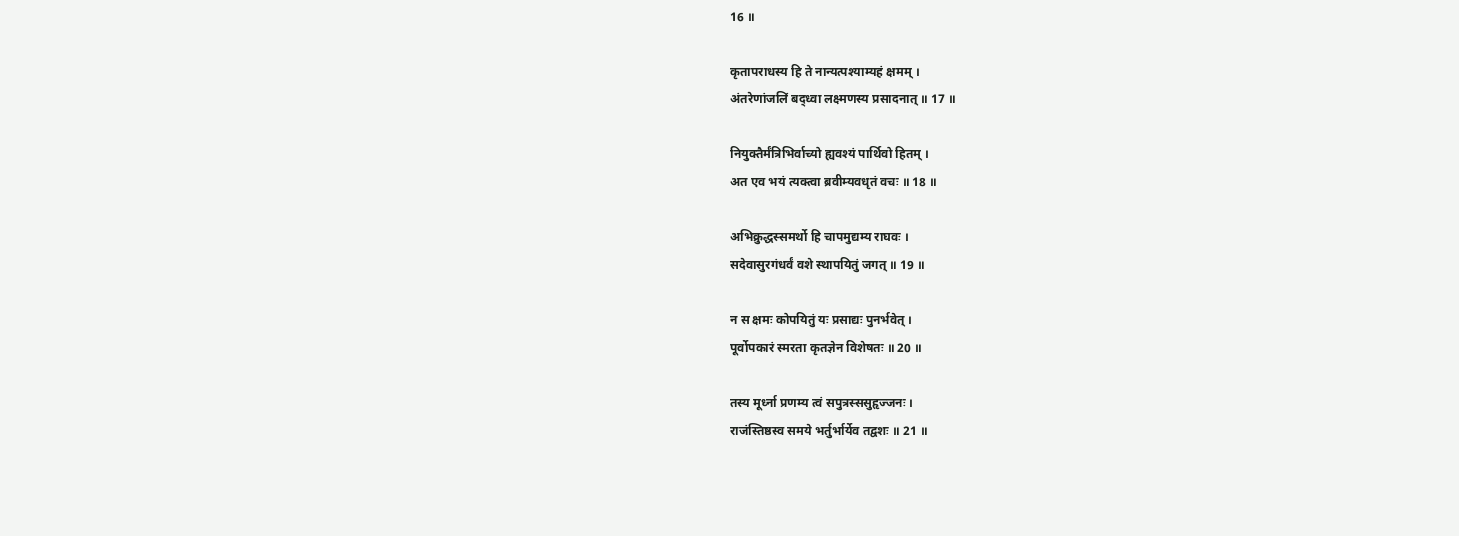16 ॥

कृतापराधस्य हि ते नान्यत्पश्याम्यहं क्षमम् ।
अंतरेणांजलिं बद्ध्वा लक्ष्मणस्य प्रसादनात् ॥ 17 ॥

नियुक्तैर्मंत्रिभिर्वाच्यो ह्यवश्यं पार्थिवो हितम् ।
अत एव भयं त्यक्त्वा ब्रवीम्यवधृतं वचः ॥ 18 ॥

अभिक्रुद्धस्समर्थो हि चापमुद्यम्य राघवः ।
सदेवासुरगंधर्वं वशे स्थापयितुं जगत् ॥ 19 ॥

न स क्षमः कोपयितुं यः प्रसाद्यः पुनर्भवेत् ।
पूर्वोपकारं स्मरता कृतज्ञेन विशेषतः ॥ 20 ॥

तस्य मूर्ध्ना प्रणम्य त्वं सपुत्रस्ससुहृज्जनः ।
राजंस्तिष्ठस्व समये भर्तुर्भार्येव तद्वशः ॥ 21 ॥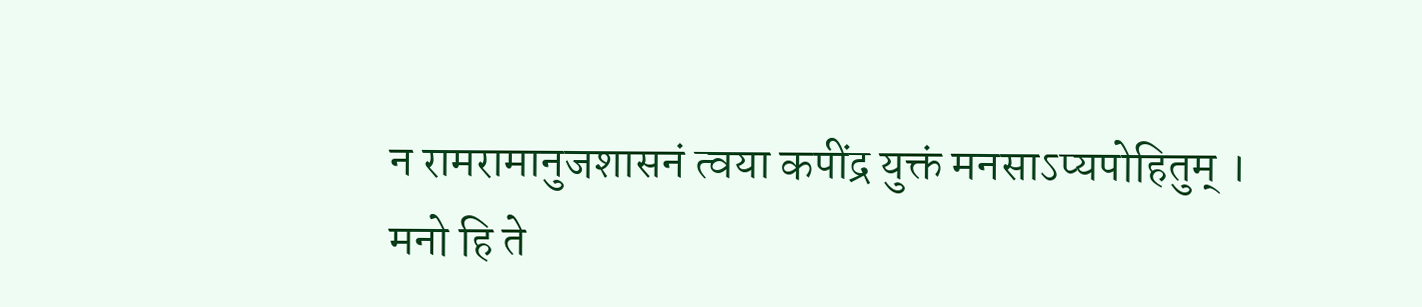न रामरामानुजशासनं त्वया कपींद्र युक्तं मनसाऽप्यपोहितुम् ।
मनो हि ते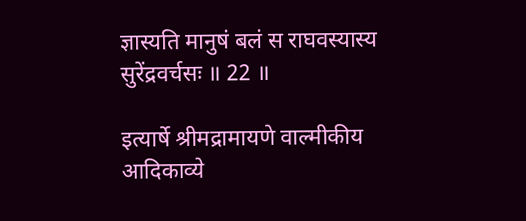ज्ञास्यति मानुषं बलं स राघवस्यास्य सुरेंद्रवर्चसः ॥ 22 ॥

इत्यार्षे श्रीमद्रामायणे वाल्मीकीय आदिकाव्ये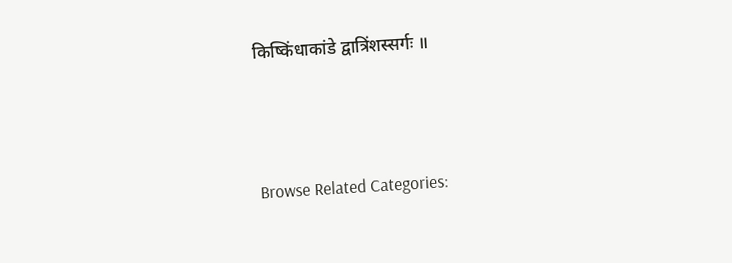किष्किंधाकांडे द्वात्रिंशस्सर्गः ॥




Browse Related Categories: